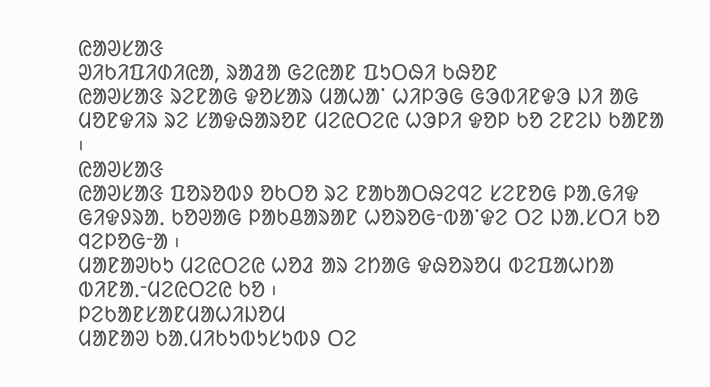ᱭᱟᱣᱥᱟᱝ
ᱣᱤᱠᱤᱯᱤᱰᱤᱭᱟ, ᱨᱟᱲᱟ ᱜᱮᱭᱟᱱ ᱯᱩᱛᱷᱤ ᱠᱷᱚᱱ
ᱭᱟᱣᱥᱟᱝ ᱨᱮᱱᱟᱜ ᱫᱚᱥᱟᱨ ᱢᱟᱦᱟᱸ ᱦᱤᱞᱳᱜ ᱜᱳᱵᱤᱱᱫᱳ ᱡᱤ ᱟᱜ ᱢᱚᱱᱫᱤᱨ ᱨᱮ ᱥᱟᱫᱷᱟᱨᱚᱱ ᱢᱮᱭᱛᱮᱭ ᱦᱳᱞᱤ ᱫᱚᱞ ᱠᱚ ᱮᱱᱮᱡ ᱠᱟᱱᱟ ᱾
ᱭᱟᱣᱥᱟᱝ
ᱭᱟᱣᱥᱟᱝ ᱯᱚᱨᱚᱵᱽ ᱚᱠᱛᱚ ᱨᱮ ᱱᱟᱠᱟᱛᱷᱮᱧᱮ ᱥᱮᱱᱚᱜ ᱞᱟᱹᱜᱤᱫ ᱜᱤᱫᱽᱨᱟᱹ ᱠᱚᱣᱟᱜ ᱞᱟᱠᱪᱟᱨᱟᱱ ᱦᱚᱨᱚᱜᱼᱵᱟᱸᱫᱮ ᱛᱮ ᱡᱟᱹᱥᱛᱤ ᱠᱚ ᱧᱮᱞᱚᱜᱼᱟ ᱾
ᱢᱟᱱᱟᱣᱠᱩ ᱢᱮᱭᱛᱮᱭ ᱦᱚᱲ ᱟᱨ ᱮᱴᱟᱜ ᱫᱷᱚᱨᱚᱢ ᱵᱮᱯᱟᱦᱴᱟ ᱵᱤᱱᱟᱹᱼᱢᱮᱭᱛᱮᱭ ᱠᱚ ᱾
ᱞᱮᱠᱟᱱᱥᱟᱱᱢᱟᱦᱤᱡᱚᱢ
ᱢᱟᱱᱟᱣ ᱠᱟᱹᱢᱤᱠᱩᱵᱩᱥᱩᱵᱽ ᱛᱮ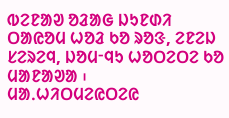ᱵᱮᱱᱟᱣ ᱚᱲᱟᱜ ᱡᱩᱱᱰᱤ ᱛᱟᱭᱚᱢ ᱦᱚᱲ ᱠᱚ ᱨᱚᱝ, ᱮᱱᱮᱡ ᱥᱮᱨᱮᱧ, ᱡᱚᱢᱼᱧᱩ ᱦᱚᱛᱮᱛᱮ ᱠᱚ ᱢᱟᱱᱟᱣᱟ ᱾
ᱢᱟᱹᱦᱤᱛᱢᱮᱭᱛᱮᱭ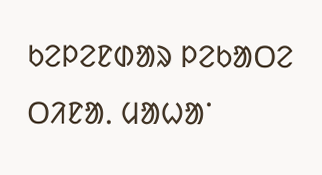ᱠᱮᱞᱮᱱᱰᱟᱨ ᱞᱮᱠᱟᱛᱮ
ᱛᱤᱱᱟᱹ ᱢᱟᱦᱟᱸ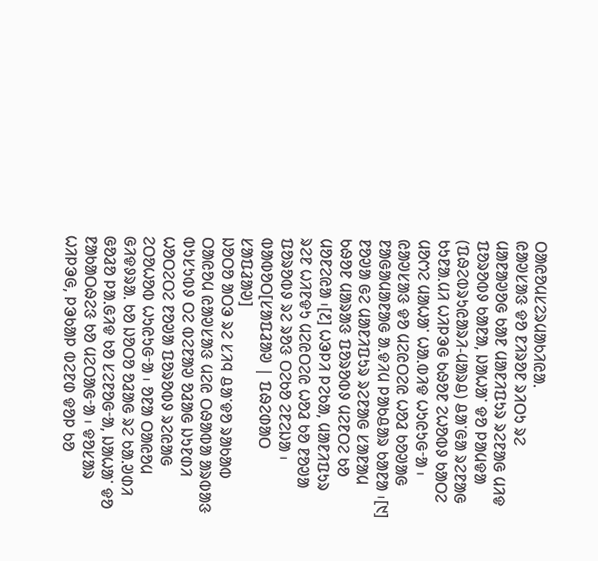ᱛᱟᱭᱚᱢᱥᱮᱨᱢᱟᱠᱤᱭᱟᱹ
ᱭᱟᱣᱥᱟᱝ ᱫᱚ ᱱᱤᱨᱚᱱ ᱨᱤᱛᱩ ᱨᱮ ᱢᱟᱱᱟᱣᱚᱜ ᱠᱟᱱ ᱢᱟᱱᱤᱯᱩᱨ ᱨᱮᱱᱟᱜ ᱢᱤᱫ ᱯᱚᱨᱚᱵᱽ ᱠᱟᱱᱟ, ᱡᱟᱦᱟᱸ ᱫᱚ ᱞᱟᱢᱫᱟ (ᱯᱷᱮᱵᱨᱩᱭᱟᱨᱤ-ᱢᱟᱨᱪ) ᱪᱟᱸᱜᱟ ᱨᱮᱱᱟᱜ ᱠᱩᱱᱟᱹᱢᱤ ᱦᱤᱞᱳᱜ ᱠᱷᱚᱱ ᱮᱦᱚᱵᱽ ᱠᱟᱛᱮ ᱢᱚᱬᱮ ᱢᱟᱦᱟᱸ ᱦᱟᱹᱵᱤᱫ ᱦᱩᱭᱩᱜᱼᱟ ᱾ ᱭᱟᱣᱥᱟᱝ ᱫᱚ ᱢᱮᱭᱛᱮᱭ ᱦᱚᱲ ᱠᱚᱣᱟᱜ ᱱᱟᱜᱟᱢᱟᱱᱟᱜ ᱟᱹᱫᱤᱢ ᱞᱟᱠᱪᱟᱨ ᱠᱟᱱᱟ ᱾[᱑] ᱱᱚᱣᱟ ᱜᱮ ᱢᱟᱱᱤᱯᱩᱨ ᱨᱮᱱᱟᱜ ᱥᱟᱱᱟᱢ ᱠᱷᱚᱱ ᱢᱟᱨᱟᱝ ᱯᱚᱨᱚᱵᱽ ᱢᱮᱱᱛᱮ ᱠᱚ ᱢᱚᱱᱮᱭᱟ ᱾[᱒] ᱦᱳᱞᱤ ᱞᱮᱠᱟ, ᱢᱟᱱᱤᱯᱩᱨ ᱨᱮᱱ ᱦᱤᱱᱫᱩ ᱢᱮᱭᱛᱮᱭ ᱦᱚᱲ ᱠᱚ ᱱᱚᱣᱟ ᱯᱚᱨᱚᱵᱽ ᱨᱮ ᱨᱚᱝ ᱛᱮᱠᱚ ᱮᱱᱮᱡᱟ ᱾
ᱵᱟᱵᱚᱛ[ᱥᱟᱯᱲᱟᱣ | ᱯᱷᱮᱰᱟᱛ ᱥᱟᱯᱲᱟᱣ]
ᱡᱚᱛᱚ ᱟᱛᱳ ᱨᱮ ᱥᱤᱧ ᱪᱟᱸᱫᱚ ᱨᱟᱠᱟᱵ ᱛᱟᱭᱚᱢ ᱭᱟᱣᱥᱟᱝ ᱢᱮᱭ ᱛᱷᱟᱵᱟ ᱟᱨᱵᱟᱝ ᱵᱩᱥᱩᱵᱽ ᱛᱮ ᱵᱮᱱᱟᱣ ᱚᱲᱟᱜ ᱡᱩᱱᱰᱤ ᱦᱚᱛᱮᱛᱮ ᱱᱚᱣᱟ ᱯᱚᱨᱚᱵᱽ ᱨᱮᱭᱟᱜ ᱮᱛᱚᱦᱚᱵ ᱦᱩᱭᱩᱜᱼᱟ ᱾ ᱚᱱᱟ ᱛᱟᱭᱚᱢ ᱜᱤᱫᱽᱨᱟᱹ ᱠᱚ ᱡᱚᱛᱚ ᱚᱲᱟᱜ ᱨᱮ ᱠᱟᱹᱣᱰᱤ ᱜᱚᱲᱚ ᱞᱟᱹᱜᱤᱫ ᱠᱚ ᱥᱮᱱᱚᱜᱼᱟ, ᱡᱟᱦᱟᱸ ᱫᱚ ᱱᱟᱠᱟᱛᱷᱮᱝ ᱠᱚ ᱢᱮᱛᱟᱜᱼᱟ ᱾ ᱫᱚᱥᱟᱨ ᱦᱤᱞᱳᱜ, ᱞᱳᱠᱟᱞ ᱵᱮᱱᱰ ᱫᱚᱞ ᱠᱚ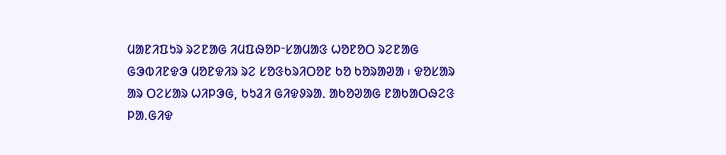ᱢᱟᱱᱤᱯᱩᱨ ᱨᱮᱱᱟᱜ ᱤᱢᱯᱷᱚᱞᱼᱥᱟᱢᱟᱝ ᱦᱚᱱᱚᱛ ᱨᱮᱱᱟᱜ ᱜᱳᱵᱤᱱᱫᱳ ᱢᱚᱱᱫᱤᱨ ᱨᱮ ᱥᱚᱝᱠᱨᱤᱛᱚᱱ ᱠᱚ ᱠᱚᱨᱟᱣᱟ ᱾ ᱫᱚᱥᱟᱨ ᱟᱨ ᱛᱮᱥᱟᱨ ᱦᱤᱞᱳᱜ, ᱠᱩᱲᱤ ᱜᱤᱫᱽᱨᱟᱹ ᱟᱠᱚᱣᱟᱜ ᱱᱟᱠᱟᱛᱷᱮᱝ ᱞᱟᱹᱜᱤᱫ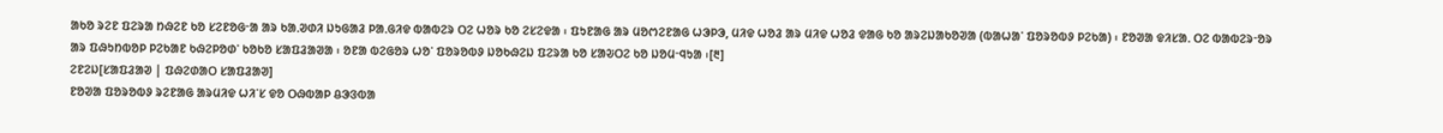ᱟᱠᱚ ᱨᱮᱱ ᱯᱮᱨᱟ ᱴᱷᱮᱱ ᱠᱚ ᱥᱮᱱᱚᱜᱼᱟ ᱟᱨ ᱠᱟᱹᱣᱰᱤ ᱡᱩᱜᱟᱲ ᱞᱟᱹᱜᱤᱫ ᱵᱟᱵᱮᱨ ᱛᱮ ᱦᱚᱨ ᱠᱚ ᱮᱥᱮᱫᱟ ᱾ ᱯᱩᱱᱟᱜ ᱟᱨ ᱢᱚᱬᱮᱱᱟᱜ ᱦᱳᱞᱳ, ᱢᱤᱫ ᱦᱚᱲ ᱟᱨ ᱢᱤᱫ ᱦᱚᱲ ᱫᱟᱜ ᱠᱚ ᱟᱨᱮᱡᱟᱠᱚᱣᱟ (ᱵᱟᱦᱟᱸ ᱯᱚᱨᱚᱵᱽ ᱞᱮᱠᱟ) ᱾ ᱱᱚᱣᱟ ᱫᱤᱥᱟᱹ ᱛᱮ ᱵᱟᱵᱮᱨᱼᱚᱨ ᱟᱨ ᱯᱷᱩᱴᱵᱚᱞ ᱞᱮᱠᱟᱱ ᱠᱷᱮᱞᱚᱰᱸ ᱠᱚᱠᱚ ᱥᱟᱯᱲᱟᱣᱟ ᱾ ᱚᱱᱟ ᱵᱮᱜᱚᱨ ᱦᱚᱸ ᱯᱚᱨᱚᱵᱽ ᱡᱚᱠᱷᱮᱡ ᱯᱮᱨᱟ ᱠᱚ ᱥᱟᱶᱛᱮ ᱠᱚ ᱡᱚᱢᱼᱧᱩᱟ ᱾[᱓]
ᱮᱱᱮᱡ[ᱥᱟᱯᱲᱟᱣ | ᱯᱷᱮᱰᱟᱛ ᱥᱟᱯᱲᱟᱣ]
ᱱᱚᱣᱟ ᱯᱚᱨᱚᱵᱽ ᱨᱮᱱᱟᱜ ᱟᱨᱢᱤᱫ ᱦᱤᱸᱥ ᱫᱚ ᱛᱷᱵᱟᱞ ᱪᱳᱝᱵᱟ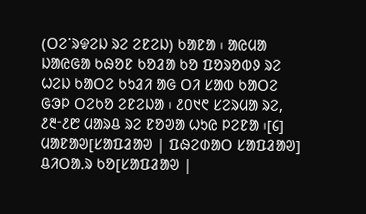(ᱛᱮᱸᱨᱫᱮᱡ ᱨᱮ ᱮᱱᱮᱡ) ᱠᱟᱱᱟ ᱾ ᱟᱭᱢᱟ ᱡᱟᱭᱜᱟ ᱠᱷᱚᱱ ᱠᱚᱲᱟ ᱠᱚ ᱯᱚᱨᱚᱵᱽ ᱨᱮ ᱦᱮᱡ ᱠᱟᱛᱮ ᱠᱩᱲᱤ ᱟᱜ ᱛᱤ ᱥᱟᱵ ᱠᱟᱛᱮ ᱜᱳᱞ ᱛᱮᱠᱚ ᱮᱱᱮᱡᱟ ᱾ ᱒᱐᱑᱖ ᱥᱮᱨᱢᱟ ᱨᱮ, ᱒᱓ᱼ᱒᱘ ᱢᱟᱨᱪ ᱨᱮ ᱱᱚᱣᱟ ᱦᱩᱭ ᱞᱮᱱᱟ ᱾[᱔]
ᱢᱟᱱᱟᱣ[ᱥᱟᱯᱲᱟᱣ | ᱯᱷᱮᱰᱟᱛ ᱥᱟᱯᱲᱟᱣ]
ᱪᱤᱛᱟᱹᱨ ᱠᱚ[ᱥᱟᱯᱲᱟᱣ |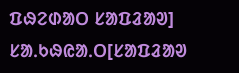ᱯᱷᱮᱰᱟᱛ ᱥᱟᱯᱲᱟᱣ]
ᱥᱟᱹᱠᱷᱭᱟᱹᱛ[ᱥᱟᱯᱲᱟᱣ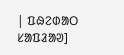| ᱯᱷᱮᱰᱟᱛ ᱥᱟᱯᱲᱟᱣ]